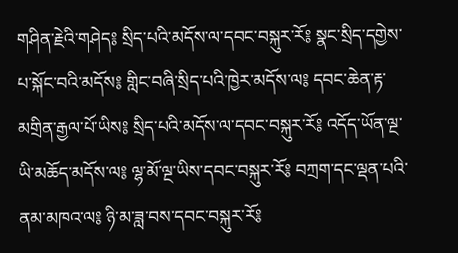གཤིན་རྗེའི་གཤེད༔ སྲིད་པའི་མདོས་ལ་དབང་བསྐུར་རོ༔ སྣང་སྲིད་དགྱེས་པ་སྐོང་བའི་མདོས༔ གླིང་བཞི་སྲིད་པའི་ཁྱེར་མདོས་ལ༔ དབང་ཆེན་རྟ་མགྲིན་རྒྱལ་པོ་ཡིས༔ སྲིད་པའི་མདོས་ལ་དབང་བསྐུར་རོ༔ འདོད་ཡོན་ལྔ་ཡི་མཆོད་མདོས་ལ༔ ལྷ་མོ་ལྔ་ཡིས་དབང་བསྐུར་རོ༔ བཀྲག་དང་ལྡན་པའི་ནམ་མཁའ་ལ༔ ཉི་མ་ཟླ་བས་དབང་བསྐུར་རོ༔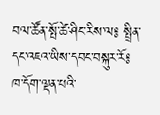བལ་ཚོན་སྤོ་ཚེ་ཤིང་རིས་ལ༔ སྤྲིན་དང་འཇའ་ཡིས་དབང་བསྐུར་རོ༔ ཁ་དོག་ལྡན་པའི་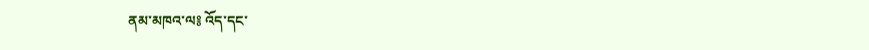ནམ་མཁའ་ལ༔ འོད་དང་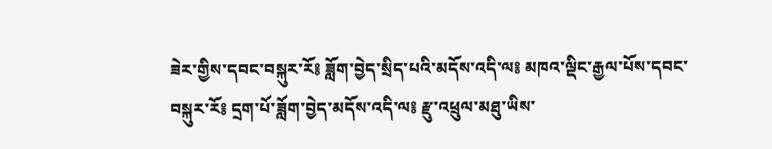ཟེར་གྱིས་དབང་བསྐུར་རོ༔ ཟློག་བྱེད་སྲིད་པའི་མདོས་འདི་ལ༔ མཁའ་ལྡིང་རྒྱལ་པོས་དབང་བསྐུར་རོ༔ དྲག་པོ་ཟློག་བྱེད་མདོས་འདི་ལ༔ རྫུ་འཕྲུལ་མཐུ་ཡིས་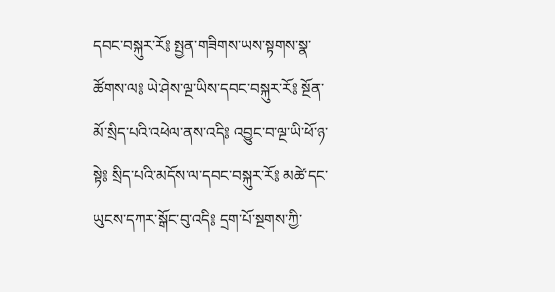དབང་བསྐུར་རོ༔ སྤྱན་གཟིགས་ཡས་སྟགས་སྣ་ཚོགས་ལ༔ ཡེ་ཤེས་ལྔ་ཡིས་དབང་བསྐུར་རོ༔ སྔོན་མོ་སྲིད་པའི་འཕེལ་ནས་འདི༔ འབྱུང་བ་ལྔ་ཡི་ཕོ་ཉ་སྟེ༔ སྲིད་པའི་མདོས་ལ་དབང་བསྐུར་རོ༔ མཚེ་དང་ཡུངས་དཀར་སྒོང་བུ་འདི༔ དྲག་པོ་སྔགས་ཀྱི་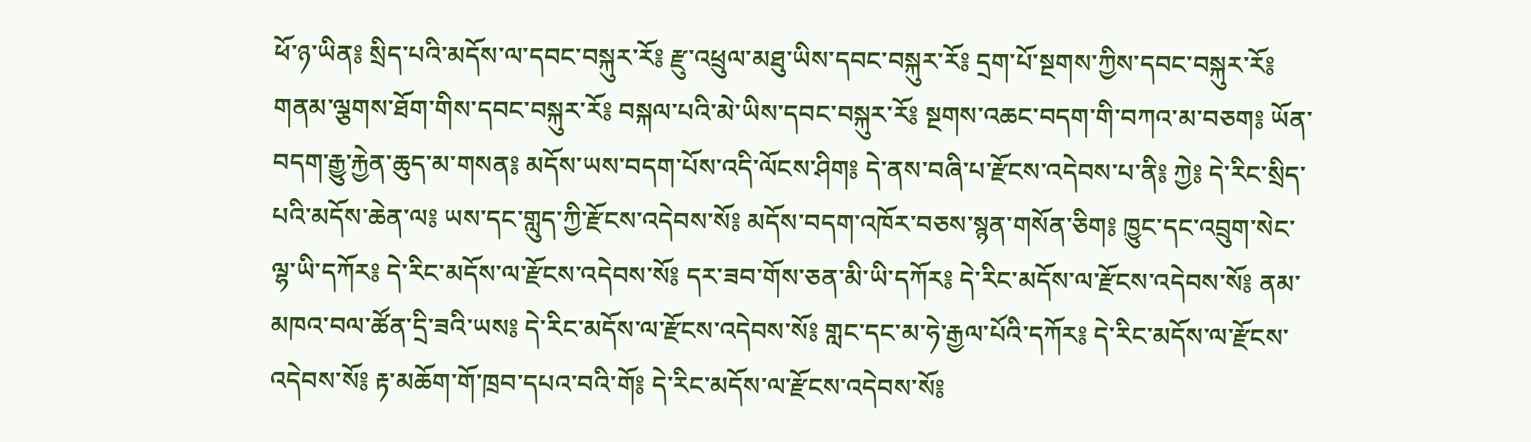ཕོ་ཉ་ཡིན༔ སྲིད་པའི་མདོས་ལ་དབང་བསྐུར་རོ༔ རྫུ་འཕྲུལ་མཐུ་ཡིས་དབང་བསྐུར་རོ༔ དྲག་པོ་སྔགས་ཀྱིས་དབང་བསྐུར་རོ༔ གནམ་ལྕགས་ཐོག་གིས་དབང་བསྐུར་རོ༔ བསྐལ་པའི་མེ་ཡིས་དབང་བསྐུར་རོ༔ སྔགས་འཆང་བདག་གི་བཀའ་མ་བཅག༔ ཡོན་བདག་རྒྱུ་རྐྱེན་ཆུད་མ་གསན༔ མདོས་ཡས་བདག་པོས་འདི་ལོངས་ཤིག༔ དེ་ནས་བཞི་པ་རྫོངས་འདེབས་པ་ནི༔ ཀྱེ༔ དེ་རིང་སྲིད་པའི་མདོས་ཆེན་ལ༔ ཡས་དང་གླུད་ཀྱི་རྫོངས་འདེབས་སོ༔ མདོས་བདག་འཁོར་བཅས་སྙན་གསོན་ཅིག༔ ཁྱུང་དང་འབྲུག་སེང་ལྷ་ཡི་དཀོར༔ དེ་རིང་མདོས་ལ་རྫོངས་འདེབས་སོ༔ དར་ཟབ་གོས་ཅན་མི་ཡི་དཀོར༔ དེ་རིང་མདོས་ལ་རྫོངས་འདེབས་སོ༔ ནམ་མཁའ་བལ་ཚོན་དྲི་ཟའི་ཡས༔ དེ་རིང་མདོས་ལ་རྫོངས་འདེབས་སོ༔ གླང་དང་མ་ཧེ་རྒྱལ་པོའི་དཀོར༔ དེ་རིང་མདོས་ལ་རྫོངས་འདེབས་སོ༔ རྟ་མཆོག་གོ་ཁྲབ་དཔའ་བའི་གོ༔ དེ་རིང་མདོས་ལ་རྫོངས་འདེབས་སོ༔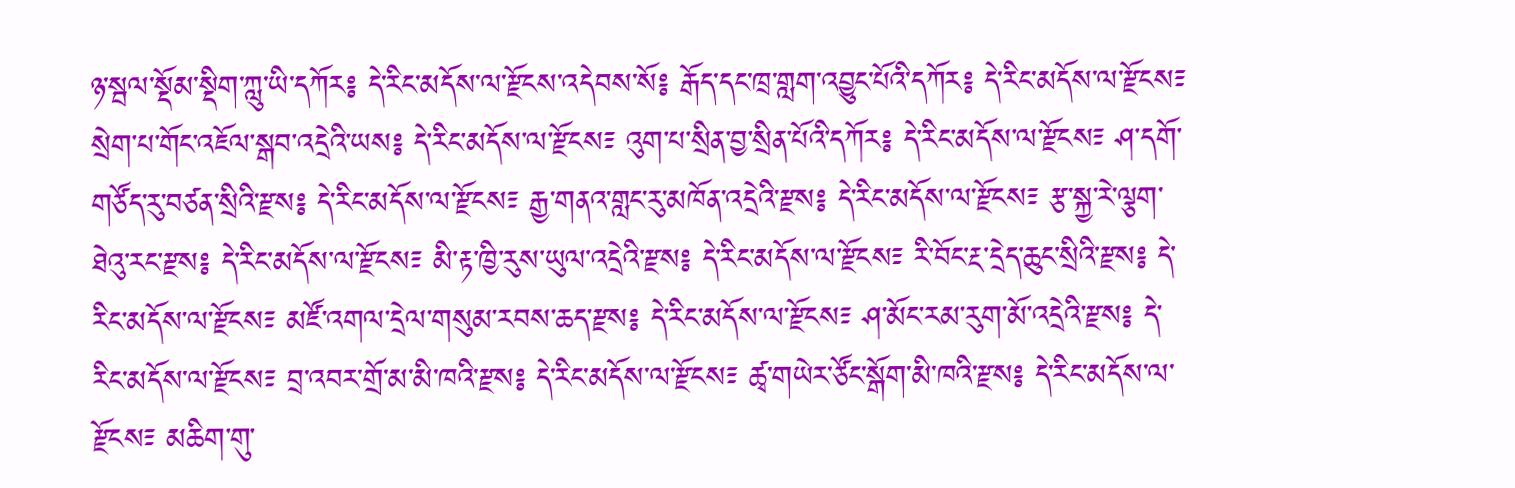ཉ་སྦལ་སྡོམ་སྡིག་ཀླུ་ཡི་དཀོར༔ དེ་རིང་མདོས་ལ་རྫོངས་འདེབས་སོ༔ རྒོད་དང་ཁྲ་གླག་འབྱུང་པོའི་དཀོར༔ དེ་རིང་མདོས་ལ་རྫོངས༴ སྲེག་པ་གོང་འཇོལ་སྒབ་འདྲེའི་ཡས༔ དེ་རིང་མདོས་ལ་རྫོངས༴ འུག་པ་སྲིན་བྱ་སྲིན་པོའི་དཀོར༔ དེ་རིང་མདོས་ལ་རྫོངས༴ ཤ་དགོ་གཙོད་རུ་བཙན་སྲིའི་རྫས༔ དེ་རིང་མདོས་ལ་རྫོངས༴ རྒྱ་གནའ་གླང་རུ་མཁོན་འདྲེའི་རྫས༔ དེ་རིང་མདོས་ལ་རྫོངས༴ རྩ་སྐྱ་རེ་ལྕག་ཐེའུ་རང་རྫས༔ དེ་རིང་མདོས་ལ་རྫོངས༴ མི་རྟ་ཁྱི་རུས་ཡུལ་འདྲེའི་རྫས༔ དེ་རིང་མདོས་ལ་རྫོངས༴ རི་བོང་རྔ་དྲེད་ཆུང་སྲིའི་རྫས༔ དེ་རིང་མདོས་ལ་རྫོངས༴ མཛོ་འགལ་དྲེལ་གསུམ་རབས་ཆད་རྫས༔ དེ་རིང་མདོས་ལ་རྫོངས༴ ཤ་མོང་རམ་རུག་མོ་འདྲེའི་རྫས༔ དེ་རིང་མདོས་ལ་རྫོངས༴ བྲ་འབར་གྲོ་མ་མི་ཁའི་རྫས༔ དེ་རིང་མདོས་ལ་རྫོངས༴ ཚྭ་གཡེར་ཙོང་སྒོག་མི་ཁའི་རྫས༔ དེ་རིང་མདོས་ལ་རྫོངས༴ མཆིག་གུ་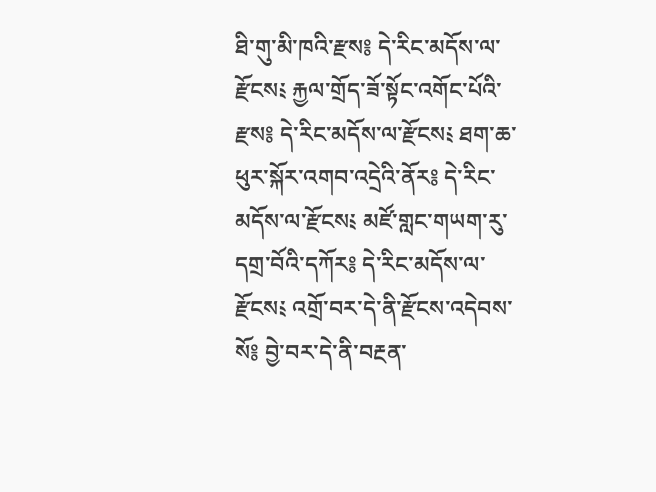ཐི་གུ་མི་ཁའི་རྫས༔ དེ་རིང་མདོས་ལ་རྫོངས༴ རྐྱལ་གྲོད་ཟོ་སྟོང་འགོང་པོའི་རྫས༔ དེ་རིང་མདོས་ལ་རྫོངས༴ ཐག་ཆ་ཕུར་སྐོར་འགབ་འདྲེའི་ནོར༔ དེ་རིང་མདོས་ལ་རྫོངས༴ མཛོ་གླང་གཡག་རུ་དགྲ་བོའི་དཀོར༔ དེ་རིང་མདོས་ལ་རྫོངས༴ འགྲོ་བར་དེ་ནི་རྫོངས་འདེབས་སོ༔ བྱེ་བར་དེ་ནི་བརྔན་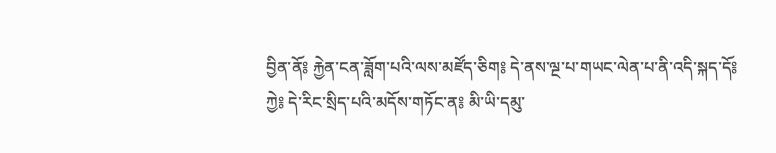བྱིན་ནོ༔ རྐྱེན་ངན་ཟློག་པའི་ལས་མཛོད་ཅིག༔ དེ་ནས་ལྔ་པ་གཡང་ལེན་པ་ནི་འདི་སྐད་དོ༔ ཀྱེ༔ དེ་རིང་སྲིད་པའི་མདོས་གཏོང་ན༔ མི་ཡི་དམུ་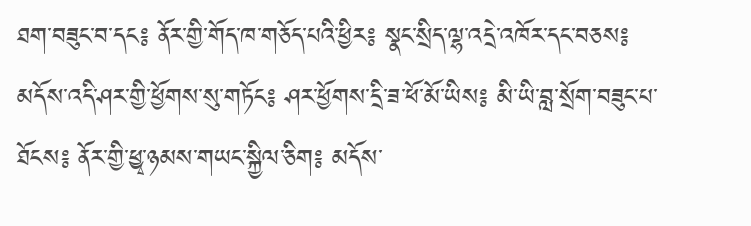ཐག་བཟུང་བ་དང༔ ནོར་གྱི་གོད་ཁ་གཅོད་པའི་ཕྱིར༔ སྣང་སྲིད་ལྷ་འདྲེ་འཁོར་དང་བཅས༔ མདོས་འདི་ཤར་གྱི་ཕྱོགས་སུ་གཏོང༔ ཤར་ཕྱོགས་དྲི་ཟ་ཕོ་མོ་ཡིས༔ མི་ཡི་བླ་སྲོག་བཟུང་པ་ཐོངས༔ ནོར་གྱི་ཕྱྭ་ཉམས་གཡང་སྐྱིལ་ཅིག༔ མདོས་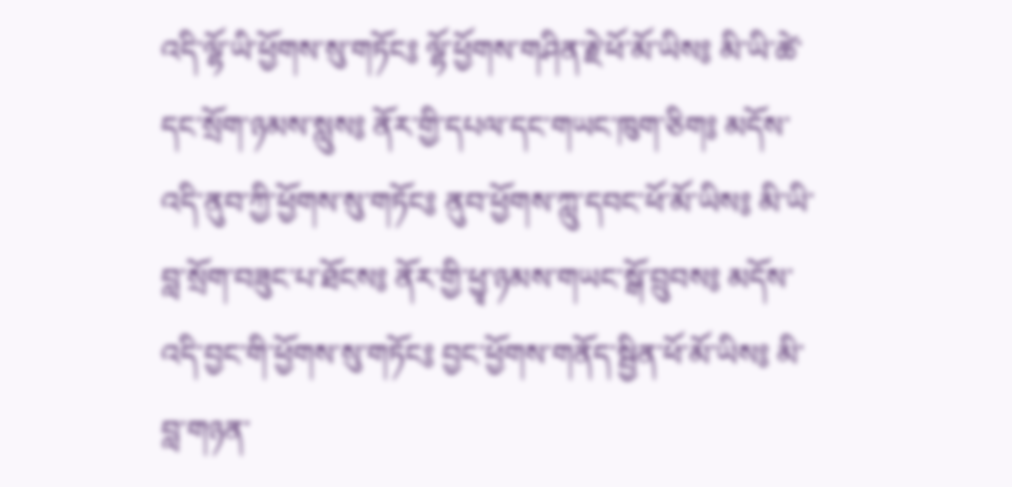འདི་ལྷོ་ཡི་ཕྱོགས་སུ་གཏོང༔ ལྷོ་ཕྱོགས་གཤིན་རྗེ་ཕོ་མོ་ཡིས༔ མི་ཡི་ཚེ་དང་སྲོག་ཉམས་སླུས༔ ནོར་གྱི་དཔལ་དང་གཡང་ཁུག་ཅིག༔ མདོས་འདི་ནུབ་ཀྱི་ཕྱོགས་སུ་གཏོང༔ ནུབ་ཕྱོགས་ཀླུ་དབང་ཕོ་མོ་ཡིས༔ མི་ཡི་བླ་སྲོག་བཟུང་པ་ཐོངས༔ ནོར་གྱི་ཕྱྭ་ཉམས་གཡང་སྒོ་བྲུབས༔ མདོས་འདི་བྱང་གི་ཕྱོགས་སུ་གཏོང༔ བྱང་ཕྱོགས་གནོད་སྦྱིན་ཕོ་མོ་ཡིས༔ མི་བླ་གཉན་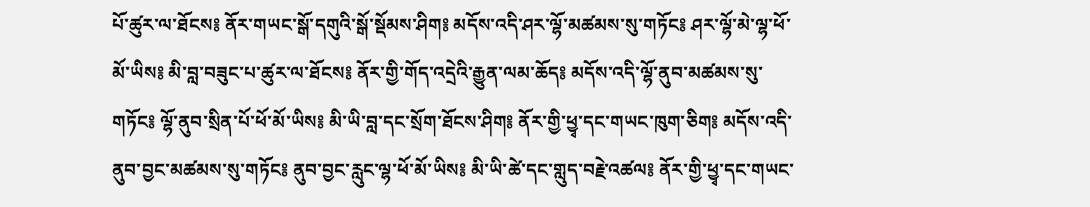པོ་ཚུར་ལ་ཐོངས༔ ནོར་གཡང་སྒོ་དགུའི་སྒོ་སྡོམས་ཤིག༔ མདོས་འདི་ཤར་ལྷོ་མཚམས་སུ་གཏོང༔ ཤར་ལྷོ་མེ་ལྷ་ཕོ་མོ་ཡིས༔ མི་བླ་བཟུང་པ་ཚུར་ལ་ཐོངས༔ ནོར་གྱི་གོད་འདྲེའི་རྒྱུན་ལམ་ཆོད༔ མདོས་འདི་ལྷོ་ནུབ་མཚམས་སུ་གཏོང༔ ལྷོ་ནུབ་སྲིན་པོ་ཕོ་མོ་ཡིས༔ མི་ཡི་བླ་དང་སྲོག་ཐོངས་ཤིག༔ ནོར་གྱི་ཕྱྭ་དང་གཡང་ཁུག་ཅིག༔ མདོས་འདི་ནུབ་བྱང་མཚམས་སུ་གཏོང༔ ནུབ་བྱང་རླུང་ལྷ་ཕོ་མོ་ཡིས༔ མི་ཡི་ཚེ་དང་གླུད་བརྗེ་འཚལ༔ ནོར་གྱི་ཕྱྭ་དང་གཡང་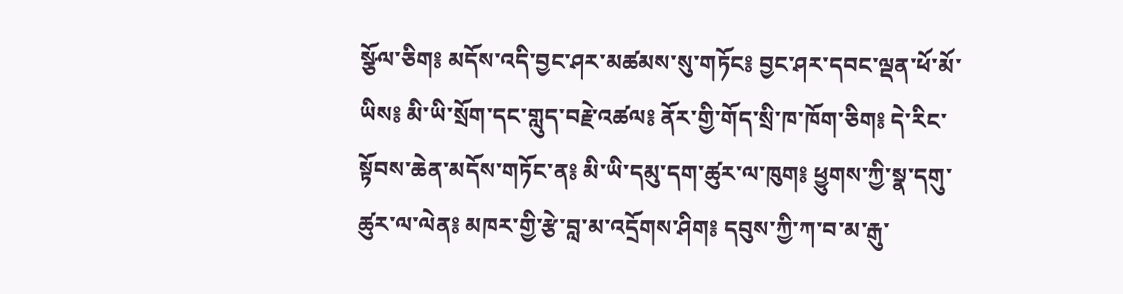སྩོལ་ཅིག༔ མདོས་འདི་བྱང་ཤར་མཚམས་སུ་གཏོང༔ བྱང་ཤར་དབང་ལྡན་ཕོ་མོ་ཡིས༔ མི་ཡི་སྲོག་དང་གླུད་བརྗེ་འཚལ༔ ནོར་གྱི་གོད་སྲི་ཁ་ཁོག་ཅིག༔ དེ་རིང་སྟོབས་ཆེན་མདོས་གཏོང་ན༔ མི་ཡི་དམུ་དག་ཚུར་ལ་ཁུག༔ ཕྱུགས་ཀྱི་སྣ་དགུ་ཚུར་ལ་ལེན༔ མཁར་གྱི་རྩེ་བླ་མ་འདྲོགས་ཤིག༔ དབུས་ཀྱི་ཀ་བ་མ་རྒུ་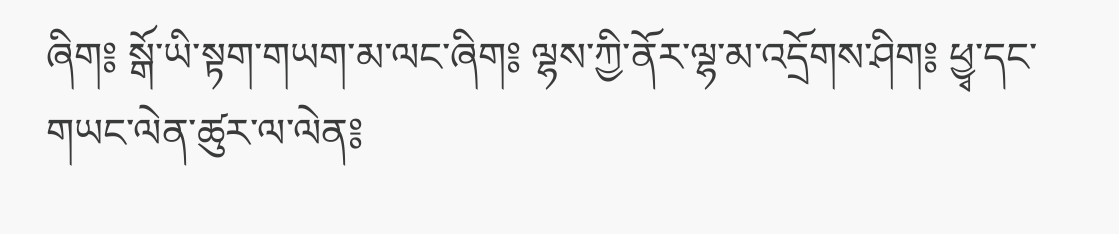ཞིག༔ སྒོ་ཡི་སྟག་གཡག་མ་ལང་ཞིག༔ ལྷས་ཀྱི་ནོར་ལྷ་མ་འདྲོགས་ཤིག༔ ཕྱྭ་དང་གཡང་ལེན་ཚུར་ལ་ལེན༔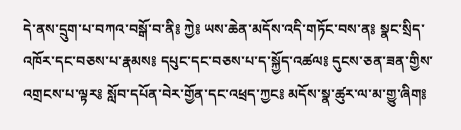དེ་ནས་དྲུག་པ་བཀའ་བསྒོ་བ་ནི༔ ཀྱེ༔ ཡས་ཆེན་མདོས་འདི་གཏོང་བས་ན༔ སྣང་སྲིད་འཁོར་དང་བཅས་པ་རྣམས༔ དཔུང་དང་བཅས་པ་ད་སྐྱོད་འཚལ༔ དུངས་ཅན་ཟན་གྱིས་འགྲངས་པ་ལྟར༔ སློབ་དཔོན་བེར་གྱོན་དང་འཕྲད་ཀྱང༔ མདོས་སྣ་ཚུར་ལ་མ་གྱུ་ཞིག༔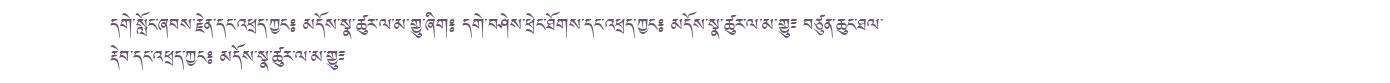དགེ་སློང་ཞབས་རྗེན་དང་འཕྲད་ཀྱང༔ མདོས་སྣ་ཚུར་ལ་མ་གྱུ་ཞིག༔ དགེ་བཤེས་ཕྲེང་ཐོགས་དང་འཕྲད་ཀྱང༔ མདོས་སྣ་ཚུར་ལ་མ་གྱུ༴ བཙུན་ཆུང་ཐལ་རྡེབ་དང་འཕྲད་ཀྱང༔ མདོས་སྣ་ཚུར་ལ་མ་གྱུ༴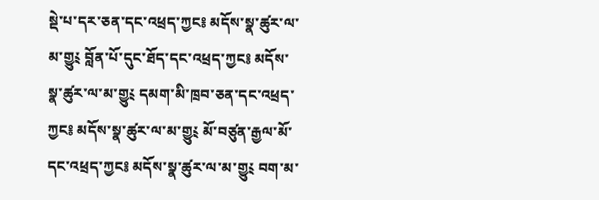སྡེ་པ་དར་ཅན་དང་འཕྲད་ཀྱང༔ མདོས་སྣ་ཚུར་ལ་མ་གྱུ༴ བློན་པོ་དུང་ཐོད་དང་འཕྲད་ཀྱང༔ མདོས་སྣ་ཚུར་ལ་མ་གྱུ༴ དམག་མི་ཁྲབ་ཅན་དང་འཕྲད་ཀྱང༔ མདོས་སྣ་ཚུར་ལ་མ་གྱུ༴ མོ་བཙུན་རྒྱལ་མོ་དང་འཕྲད་ཀྱང༔ མདོས་སྣ་ཚུར་ལ་མ་གྱུ༴ བག་མ་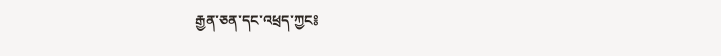རྒྱན་ཅན་དང་འཕྲད་ཀྱང༔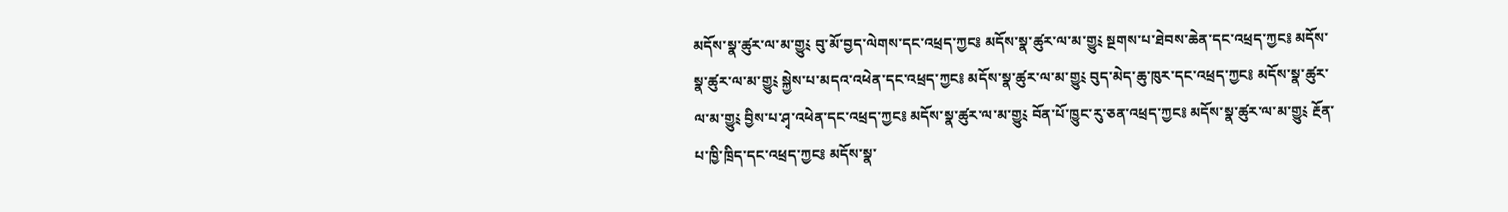མདོས་སྣ་ཚུར་ལ་མ་གྱུ༴ བུ་མོ་བྱད་ལེགས་དང་འཕྲད་ཀྱང༔ མདོས་སྣ་ཚུར་ལ་མ་གྱུ༴ སྔགས་པ་ཐེབས་ཆེན་དང་འཕྲད་ཀྱང༔ མདོས་སྣ་ཚུར་ལ་མ་གྱུ༴ སྐྱེས་པ་མདའ་འཕེན་དང་འཕྲད་ཀྱང༔ མདོས་སྣ་ཚུར་ལ་མ་གྱུ༴ བུད་མེད་ཆུ་ཁུར་དང་འཕྲད་ཀྱང༔ མདོས་སྣ་ཚུར་ལ་མ་གྱུ༴ བྱིས་པ་ཤྭ་འཕེན་དང་འཕྲད་ཀྱང༔ མདོས་སྣ་ཚུར་ལ་མ་གྱུ༴ བོན་པོ་ཁྱུང་རུ་ཅན་འཕྲད་ཀྱང༔ མདོས་སྣ་ཚུར་ལ་མ་གྱུ༴ རྔོན་པ་ཁྱི་ཁྲིད་དང་འཕྲད་ཀྱང༔ མདོས་སྣ་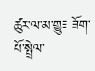ཚུར་ལ་མ་གྱུ༴ ཟོག་པོ་སྤྲེལ་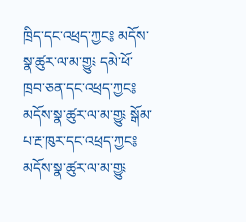ཁྲིད་དང་འཕྲད་ཀྱང༔ མདོས་སྣ་ཚུར་ལ་མ་གྱུ༴ དམེ་ཕོ་ཁྲབ་ཅན་དང་འཕྲད་ཀྱང༔ མདོས་སྣ་ཚུར་ལ་མ་གྱུ༴ སྒོམ་པ་རྔ་ཁུར་དང་འཕྲད་ཀྱང༔ མདོས་སྣ་ཚུར་ལ་མ་གྱུ༴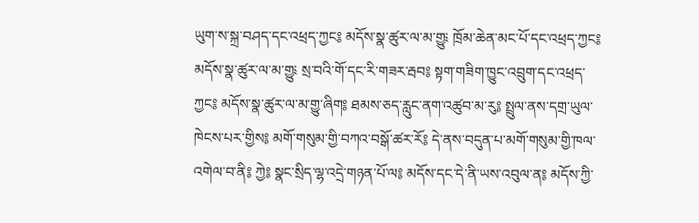ཡུག་ས་སྐྲ་བཤད་དང་འཕྲད་ཀྱང༔ མདོས་སྣ་ཚུར་ལ་མ་གྱུ༴ ཁྲོམ་ཆེན་མང་པོ་དང་འཕྲད་ཀྱང༔ མདོས་སྣ་ཚུར་ལ་མ་གྱུ༴ སྲ་བའི་གོ་དང་རི་གཟར་རྦབ༔ སྟག་གཟིག་ཁྱུང་འབྲུག་དང་འཕྲད་ཀྱང༔ མདོས་སྣ་ཚུར་ལ་མ་གྱུ་ཞིག༔ ཐམས་ཅད་རླུང་ནག་འཚུབ་མ་རུ༔ སྤྲུལ་ནས་དགྲ་ཡུལ་ཁེངས་པར་གྱིས༔ མགོ་གསུམ་གྱི་བཀའ་བསྒོ་ཚར་རོ༔ དེ་ནས་བདུན་པ་མགོ་གསུམ་གྱི་ཁལ་འགེལ་བ་ནི༔ ཀྱེ༔ སྣང་སྲིད་ལྷ་འདྲེ་གཉན་པོ་ལ༔ མདོས་དང་དེ་ནི་ཡས་འབུལ་ན༔ མདོས་ཀྱི་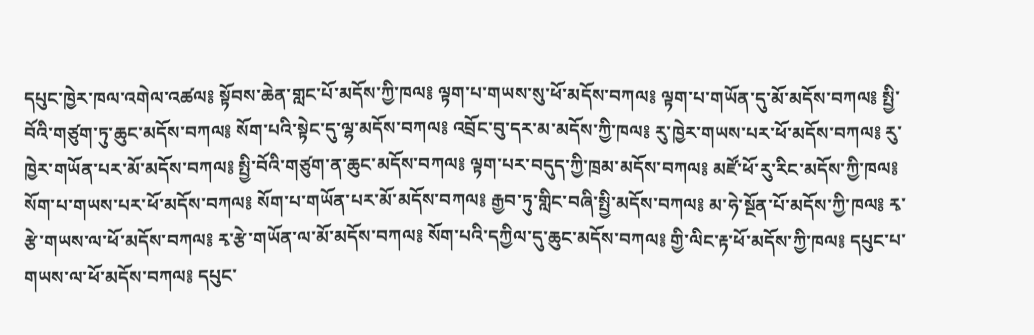དཔུང་ཁྱེར་ཁལ་འགེལ་འཚལ༔ སྟོབས་ཆེན་གླང་པོ་མདོས་ཀྱི་ཁལ༔ ལྟག་པ་གཡས་སུ་ཕོ་མདོས་བཀལ༔ ལྟག་པ་གཡོན་དུ་མོ་མདོས་བཀལ༔ སྤྱི་བོའི་གཙུག་ཏུ་ཆུང་མདོས་བཀལ༔ སོག་པའི་སྟེང་དུ་ལྷ་མདོས་བཀལ༔ འབྲོང་བུ་དར་མ་མདོས་ཀྱི་ཁལ༔ རུ་ཁྱེར་གཡས་པར་ཕོ་མདོས་བཀལ༔ རུ་ཁྱེར་གཡོན་པར་མོ་མདོས་བཀལ༔ སྤྱི་བོའི་གཙུག་ན་ཆུང་མདོས་བཀལ༔ ལྟག་པར་བདུད་ཀྱི་ཁྲམ་མདོས་བཀལ༔ མཛོ་ཕོ་རུ་རིང་མདོས་ཀྱི་ཁལ༔ སོག་པ་གཡས་པར་ཕོ་མདོས་བཀལ༔ སོག་པ་གཡོན་པར་མོ་མདོས་བཀལ༔ རྒྱབ་ཏུ་གླིང་བཞི་སྤྱི་མདོས་བཀལ༔ མ་ཧེ་སྔོན་པོ་མདོས་ཀྱི་ཁལ༔ རྭ་རྩེ་གཡས་ལ་ཕོ་མདོས་བཀལ༔ རྭ་རྩེ་གཡོན་ལ་མོ་མདོས་བཀལ༔ སོག་པའི་དཀྱིལ་དུ་ཆུང་མདོས་བཀལ༔ གྱི་ལིང་རྟ་ཕོ་མདོས་ཀྱི་ཁལ༔ དཔུང་པ་གཡས་ལ་ཕོ་མདོས་བཀལ༔ དཔུང་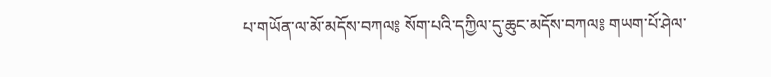པ་གཡོན་ལ་མོ་མདོས་བཀལ༔ སོག་པའི་དཀྱིལ་དུ་ཆུང་མདོས་བཀལ༔ གཡག་པོ་ཤེལ་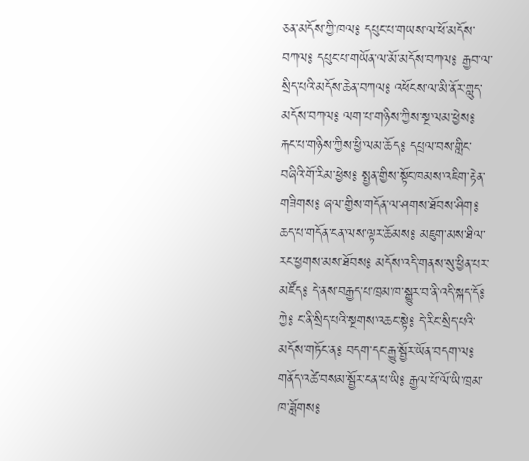ཅན་མདོས་ཀྱི་ཁལ༔ དཔུང་པ་གཡས་ལ་ཕོ་མདོས་བཀལ༔ དཔུང་པ་གཡོན་ལ་མོ་མདོས་བཀལ༔ རྒྱབ་ལ་སྲིད་པའི་མདོས་ཆེན་བཀལ༔ འཕོངས་ལ་མི་ནོར་གླུད་མདོས་བཀལ༔ ལག་པ་གཉིས་ཀྱིས་སྔ་ལམ་ཕྱེས༔ རྐང་པ་གཉིས་ཀྱིས་ཕྱི་ལམ་ཆོད༔ དཔྲལ་བས་གླིང་བཞིའི་གོ་རིམ་ཕྱེས༔ སྤྱན་གྱིས་སྟོང་ཁམས་འཇིག་རྟེན་གཟིགས༔ ཞལ་གྱིས་གདོན་ལ་ཤགས་ཐོབས་ཤིག༔ ཆད་པ་གདོན་ངན་ལས་ལྟར་ཆོམས༔ མཇུག་མས་ཐིལ་རང་ཕྱགས་མས་ཐོབས༔ མདོས་འདི་གནས་སུ་ཕྱིན་པར་མཛོད༔ དེ་ནས་བརྒྱད་པ་ཁྲམ་ཁ་སྒྱུར་བ་ནི་འདི་སྐད་དོ༔ ཀྱེ༔ ང་ནི་སྲིད་པའི་སྔགས་འཆང་སྟེ༔ དེ་རིང་སྲིད་པའི་མདོས་གཏོང་ན༔ བདག་དང་རྒྱུ་སྦྱོར་ཡོན་བདག་ལ༔ གནོད་འཚེ་བསམ་སྦྱོར་ངན་པ་ཡི༔ རྒྱལ་པོ་ལོ་ཡི་ཁྲམ་ཁ་ཟློགས༔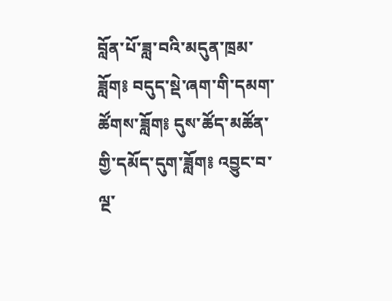བློན་པོ་ཟླ་བའི་མདུན་ཁྲམ་ཟློག༔ བདུད་སྡེ་ཞག་གི་དམག་ཚོགས་ཟློག༔ དུས་ཚོད་མཚོན་གྱི་དམོད་དུག་ཟློག༔ འབྱུང་བ་ལྔ་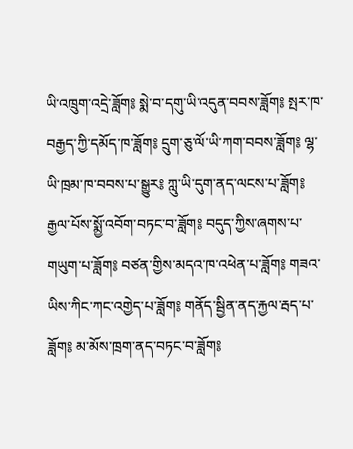ཡི་འཁྲུག་འདྲེ་ཟློག༔ སྨེ་བ་དགུ་ཡི་འདུན་བབས་ཟློག༔ སྤར་ཁ་བརྒྱད་ཀྱི་དམོད་ཁ་ཟློག༔ དྲུག་ཅུ་ལོ་ཡི་ཀག་བབས་ཟློག༔ ལྷ་ཡི་ཁྲམ་ཁ་བབས་པ་སྒྱུར༔ ཀླུ་ཡི་དུག་ནད་ལངས་པ་ཟློག༔ རྒྱལ་པོས་སྨྱོ་འབོག་བཏང་བ་ཟློག༔ བདུད་ཀྱིས་ཞགས་པ་གཡུག་པ་ཟློག༔ བཙན་གྱིས་མདའ་ཁ་འཕེན་པ་ཟློག༔ གཟའ་ཡིས་ཀིང་ཀང་འགྱེད་པ་ཟློག༔ གནོད་སྦྱིན་ནད་རྐྱལ་རྦད་པ་ཟློག༔ མ་མོས་ཁྲག་ནད་བཏང་བ་ཟློག༔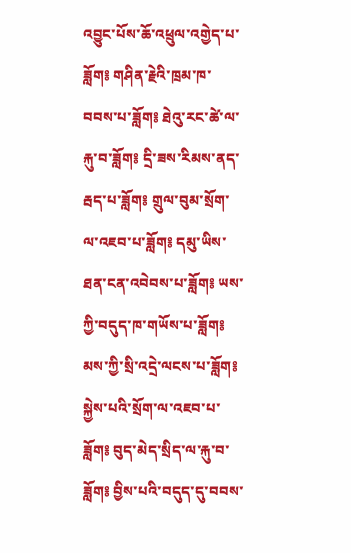འབྱུང་པོས་ཆོ་འཕྲུལ་འགྱེད་པ་ཟློག༔ གཤིན་རྗེའི་ཁྲམ་ཁ་བབས་པ་ཟློག༔ ཐེའུ་རང་ཚེ་ལ་རྐུ་བ་ཟློག༔ དྲི་ཟས་རིམས་ནད་རྦད་པ་ཟློག༔ གྲུལ་བུམ་སྲོག་ལ་འཇབ་པ་ཟློག༔ དམུ་ཡིས་ཐན་ངན་འབེབས་པ་ཟློག༔ ཡས་ཀྱི་བདུད་ཁ་གཡོས་པ་ཟློག༔ མས་ཀྱི་སྲི་འདྲེ་ལངས་པ་ཟློག༔ སྐྱེས་པའི་སྲོག་ལ་འཇབ་པ་ཟློག༔ བུད་མེད་སྲིད་ལ་རྐུ་བ་ཟློག༔ བྱིས་པའི་བདུད་དུ་བབས་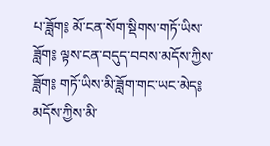པ་ཟློག༔ མོ་ངན་སོག་སྡིགས་གཏོ་ཡིས་ཟློག༔ ལྟས་ངན་བདུད་བབས་མདོས་ཀྱིས་ཟློག༔ གཏོ་ཡིས་མི་ཟློག་གང་ཡང་མེད༔ མདོས་ཀྱིས་མི་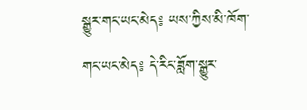སྒྱུར་གང་ཡང་མེད༔ ཡས་ཀྱིས་མི་ཁོག་གང་ཡང་མེད༔ དེ་རིང་ཟློག་སྒྱུར་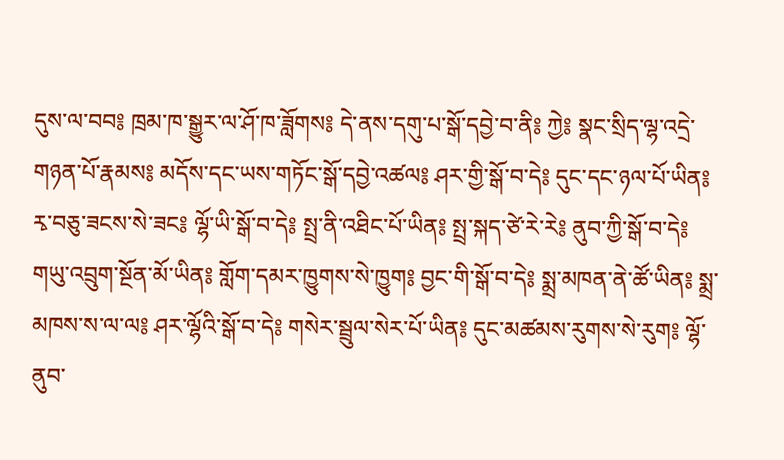དུས་ལ་བབ༔ ཁྲམ་ཁ་སྒྱུར་ལ་ཤོ་ཁ་ཟློགས༔ དེ་ནས་དགུ་པ་སྒོ་དབྱེ་བ་ནི༔ ཀྱེ༔ སྣང་སྲིད་ལྷ་འདྲེ་གཉན་པོ་རྣམས༔ མདོས་དང་ཡས་གཏོང་སྒོ་དབྱེ་འཚལ༔ ཤར་གྱི་སྒོ་བ་དེ༔ དུང་དང་ཉལ་པོ་ཡིན༔ རྭ་བཅུ་ཟངས་སེ་ཟང༔ ལྷོ་ཡི་སྒོ་བ་དེ༔ སྤྲ་ནི་འཐིང་པོ་ཡིན༔ སྤྲ་སྐད་ཙེ་རེ་རེ༔ ནུབ་ཀྱི་སྒོ་བ་དེ༔ གཡུ་འབྲུག་སྔོན་མོ་ཡིན༔ གློག་དམར་ཁྱུགས་སེ་ཁྱུག༔ བྱང་གི་སྒོ་བ་དེ༔ སྨྲ་མཁན་ནེ་ཚོ་ཡིན༔ སྨྲ་མཁས་ས་ལ་ལ༔ ཤར་ལྷོའི་སྒོ་བ་དེ༔ གསེར་སྦྲུལ་སེར་པོ་ཡིན༔ དུང་མཚམས་རུགས་སེ་རུག༔ ལྷོ་ནུབ་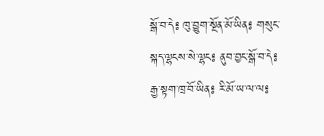སྒོ་བ་དེ༔ ཁུ་བྱུག་སྔོན་མོ་ཡིན༔ གསུང་སྐད་ལྷངས་སེ་ལྷང༔ ནུབ་བྱང་སྒོ་བ་དེ༔ རྒྱ་སྟག་ཁྲ་བོ་ཡིན༔ རི་མོ་ཡ་ལ་ལ༔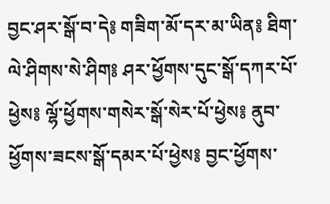བྱང་ཤར་སྒོ་བ་དེ༔ གཟིག་མོ་དར་མ་ཡིན༔ ཐིག་ལེ་ཤིགས་སེ་ཤིག༔ ཤར་ཕྱོགས་དུང་སྒོ་དཀར་པོ་ཕྱེས༔ ལྷོ་ཕྱོགས་གསེར་སྒོ་སེར་པོ་ཕྱེས༔ ནུབ་ཕྱོགས་ཟངས་སྒོ་དམར་པོ་ཕྱེས༔ བྱང་ཕྱོགས་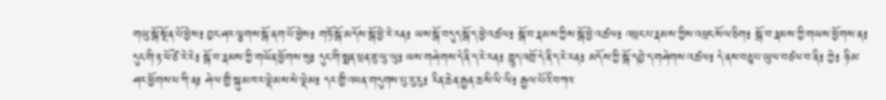གཡུ་སྒོ་སྔོན་པོ་ཕྱེས༔ བྱང་ཤར་ལྕགས་སྒོ་ནག་པོ་ཕྱེས༔ གཏོ་སྒོ་མདོས་སྒོ་ཕྱེ་རེ་རན༔ ཡས་སྒོ་བདུད་སྒོ་ད་ཕྱེ་འཚལ༔ སྒོ་བ་རྣམས་ཀྱིས་སྒོ་ཕྱེ་འཚལ༔ འཕྲང་པ་རྣམས་ཀྱིས་འཕྲང་སོལ་ཅིག༔ སྒོ་བ་རྣམས་ཀྱི་གཡས་ཕྱོགས་ན༔ དུང་གི་རྟ་ཕོ་ཙེ་རེ་རེ༔ སྒོ་བ་རྣམས་ཀྱི་གཡོན་ཕྱོགས་སུ༔ དུང་གི་སྨན་ཕྲན་ཟུ་ལུ་ལུ༔ ཡས་གཤེགས་དེ་ནི་ད་རེ་རན༔ གླུད་འགྲོ་དེ་ནི་ད་རེ་རན༔ མདོས་ཀྱི་སྒོ་དབྱེ་ད་གཤེགས་འཚལ༔ དེ་ནས་བཅུ་པ་ཡུལ་བཙལ་བ་ནི༔ ཀྱེ༔ ཉི་མ་ཤར་ཕྱོགས་ཕ་ཀི་ན༔ ཤེལ་གྱི་སྐུ་མཁར་ལྡེམས་སེ་ལྡེམ༔ དར་གྱི་འཕན་གདུགས་པུ་རུ་རུ༔ རིན་ཆེན་རྒྱན་ཆ་སི་ལི་ལི༔ རྒྱལ་པོའི་བཀའ་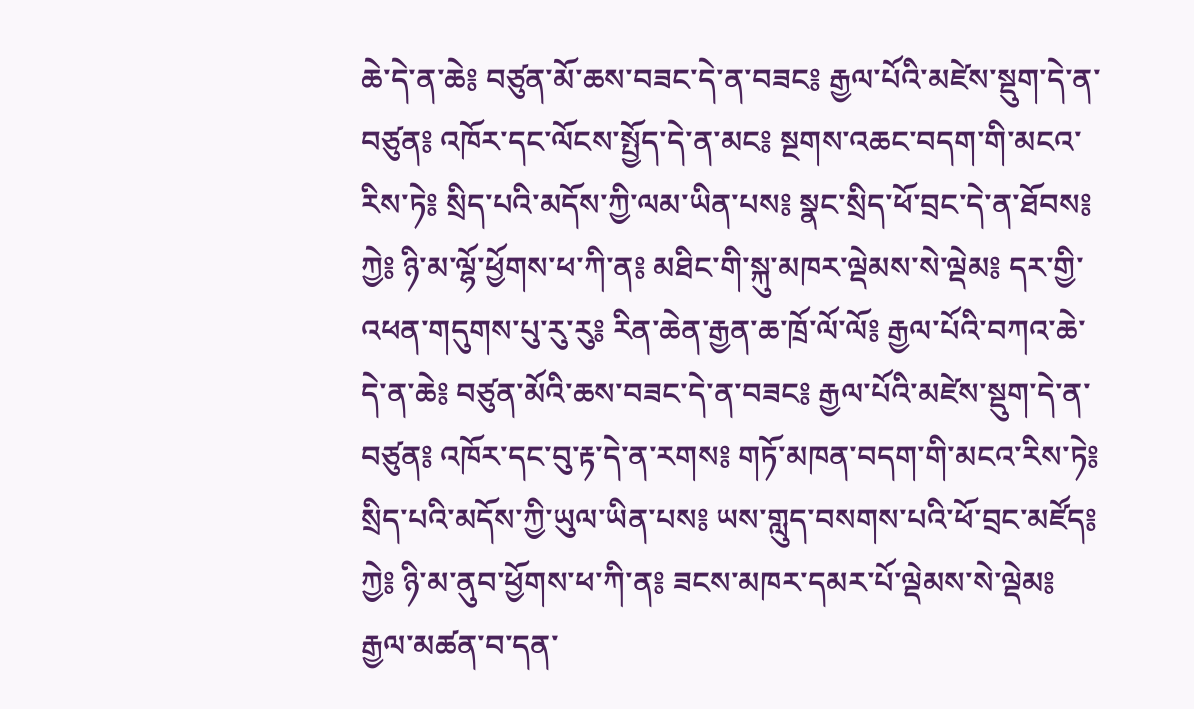ཆེ་དེ་ན་ཆེ༔ བཙུན་མོ་ཆས་བཟང་དེ་ན་བཟང༔ རྒྱལ་པོའི་མཛེས་སྡུག་དེ་ན་བཙུན༔ འཁོར་དང་ལོངས་སྤྱོད་དེ་ན་མང༔ སྔགས་འཆང་བདག་གི་མངའ་རིས་ཏེ༔ སྲིད་པའི་མདོས་ཀྱི་ལམ་ཡིན་པས༔ སྣང་སྲིད་ཕོ་བྲང་དེ་ན་ཐོབས༔ ཀྱེ༔ ཉི་མ་ལྷོ་ཕྱོགས་ཕ་ཀི་ན༔ མཐིང་གི་སྐུ་མཁར་ལྡེམས་སེ་ལྡེམ༔ དར་གྱི་འཕན་གདུགས་པུ་རུ་རུ༔ རིན་ཆེན་རྒྱན་ཆ་ཁྲོ་ལོ་ལོ༔ རྒྱལ་པོའི་བཀའ་ཆེ་དེ་ན་ཆེ༔ བཙུན་མོའི་ཆས་བཟང་དེ་ན་བཟང༔ རྒྱལ་པོའི་མཛེས་སྡུག་དེ་ན་བཙུན༔ འཁོར་དང་བུ་རྟ་དེ་ན་རགས༔ གཏོ་མཁན་བདག་གི་མངའ་རིས་ཏེ༔ སྲིད་པའི་མདོས་ཀྱི་ཡུལ་ཡིན་པས༔ ཡས་གླུད་བསགས་པའི་ཕོ་བྲང་མཛོད༔ ཀྱེ༔ ཉི་མ་ནུབ་ཕྱོགས་ཕ་ཀི་ན༔ ཟངས་མཁར་དམར་པོ་ལྡེམས་སེ་ལྡེམ༔ རྒྱལ་མཚན་བ་དན་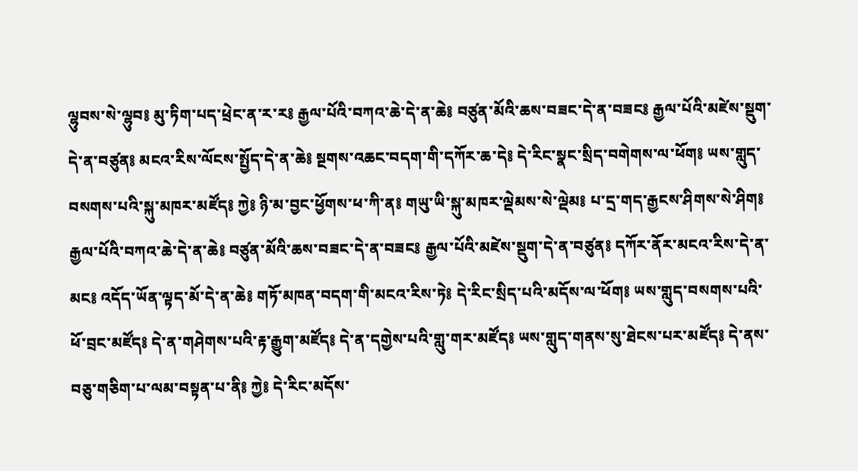ལྷུབས་སེ་ལྷུབ༔ མུ་ཏིག་པད་ཕྲེང་ན་ར་ར༔ རྒྱལ་པོའི་བཀའ་ཆེ་དེ་ན་ཆེ༔ བཙུན་མོའི་ཆས་བཟང་དེ་ན་བཟང༔ རྒྱལ་པོའི་མཛེས་སྡུག་དེ་ན་བཙུན༔ མངའ་རིས་ལོངས་སྤྱོད་དེ་ན་ཆེ༔ སྔགས་འཆང་བདག་གི་དཀོར་ཆ་དེ༔ དེ་རིང་སྣང་སྲིད་བགེགས་ལ་ཕོག༔ ཡས་གླུད་བསགས་པའི་སྐུ་མཁར་མཛོད༔ ཀྱེ༔ ཉི་མ་བྱང་ཕྱོགས་ཕ་ཀི་ན༔ གཡུ་ཡི་སྐུ་མཁར་ལྡེམས་སེ་ལྡེམ༔ པ་དྲ་གད་རྒྱངས་ཤིགས་སེ་ཤིག༔ རྒྱལ་པོའི་བཀའ་ཆེ་དེ་ན་ཆེ༔ བཙུན་མོའི་ཆས་བཟང་དེ་ན་བཟང༔ རྒྱལ་པོའི་མཛེས་སྡུག་དེ་ན་བཙུན༔ དཀོར་ནོར་མངའ་རིས་དེ་ན་མང༔ འདོད་ཡོན་ལྟད་མོ་དེ་ན་ཆེ༔ གཏོ་མཁན་བདག་གི་མངའ་རིས་ཏེ༔ དེ་རིང་སྲིད་པའི་མདོས་ལ་ཕོག༔ ཡས་གླུད་བསགས་པའི་ཕོ་བྲང་མཛོད༔ དེ་ན་གཤེགས་པའི་རྟ་རྒྱུག་མཛོད༔ དེ་ན་དགྱེས་པའི་གླུ་གར་མཛོད༔ ཡས་གླུད་གནས་སུ་ཐེངས་པར་མཛོད༔ དེ་ནས་བཅུ་གཅིག་པ་ལམ་བསྟན་པ་ནི༔ ཀྱེ༔ དེ་རིང་མདོས་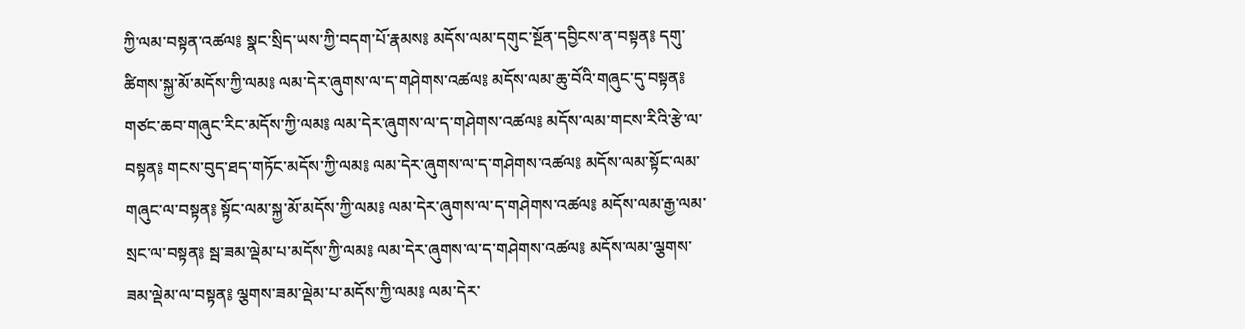ཀྱི་ལམ་བསྟན་འཚལ༔ སྣང་སྲིད་ཡས་ཀྱི་བདག་པོ་རྣམས༔ མདོས་ལམ་དགུང་སྔོན་དབྱིངས་ན་བསྟན༔ དགུ་ཚིགས་སྐྱ་མོ་མདོས་ཀྱི་ལམ༔ ལམ་དེར་ཞུགས་ལ་ད་གཤེགས་འཚལ༔ མདོས་ལམ་ཆུ་བོའི་གཞུང་དུ་བསྟན༔ གཙང་ཆབ་གཞུང་རིང་མདོས་ཀྱི་ལམ༔ ལམ་དེར་ཞུགས་ལ་ད་གཤེགས་འཚལ༔ མདོས་ལམ་གངས་རིའི་རྩེ་ལ་བསྟན༔ གངས་བུད་ཐད་གཏོང་མདོས་ཀྱི་ལམ༔ ལམ་དེར་ཞུགས་ལ་ད་གཤེགས་འཚལ༔ མདོས་ལམ་སྟོང་ལམ་གཞུང་ལ་བསྟན༔ སྟོང་ལམ་སྐྱ་མོ་མདོས་ཀྱི་ལམ༔ ལམ་དེར་ཞུགས་ལ་ད་གཤེགས་འཚལ༔ མདོས་ལམ་རྒྱ་ལམ་སྲང་ལ་བསྟན༔ སྦ་ཟམ་ལྡེམ་པ་མདོས་ཀྱི་ལམ༔ ལམ་དེར་ཞུགས་ལ་ད་གཤེགས་འཚལ༔ མདོས་ལམ་ལྕགས་ཟམ་ལྡེམ་ལ་བསྟན༔ ལྕགས་ཟམ་ལྡེམ་པ་མདོས་ཀྱི་ལམ༔ ལམ་དེར་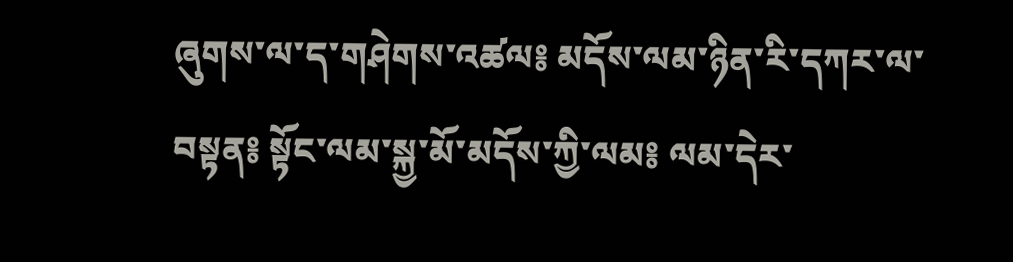ཞུགས་ལ་ད་གཤེགས་འཚལ༔ མདོས་ལམ་ཉིན་རི་དཀར་ལ་བསྟན༔ སྟོང་ལམ་སྐྱ་མོ་མདོས་ཀྱི་ལམ༔ ལམ་དེར་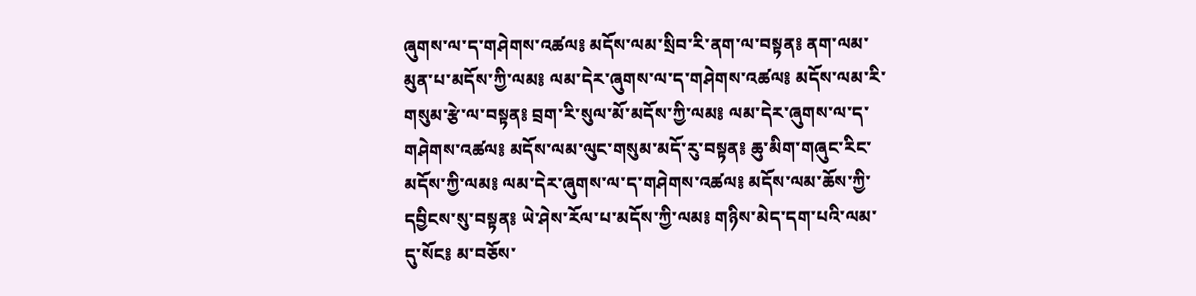ཞུགས་ལ་ད་གཤེགས་འཚལ༔ མདོས་ལམ་སྲིབ་རི་ནག་ལ་བསྟན༔ ནག་ལམ་མུན་པ་མདོས་ཀྱི་ལམ༔ ལམ་དེར་ཞུགས་ལ་ད་གཤེགས་འཚལ༔ མདོས་ལམ་རི་གསུམ་རྩེ་ལ་བསྟན༔ བྲག་རི་སུལ་མོ་མདོས་ཀྱི་ལམ༔ ལམ་དེར་ཞུགས་ལ་ད་གཤེགས་འཚལ༔ མདོས་ལམ་ལུང་གསུམ་མདོ་རུ་བསྟན༔ ཆུ་མིག་གཞུང་རིང་མདོས་ཀྱི་ལམ༔ ལམ་དེར་ཞུགས་ལ་ད་གཤེགས་འཚལ༔ མདོས་ལམ་ཆོས་ཀྱི་དབྱིངས་སུ་བསྟན༔ ཡེ་ཤེས་རོལ་པ་མདོས་ཀྱི་ལམ༔ གཉིས་མེད་དག་པའི་ལམ་དུ་སོང༔ མ་བཅོས་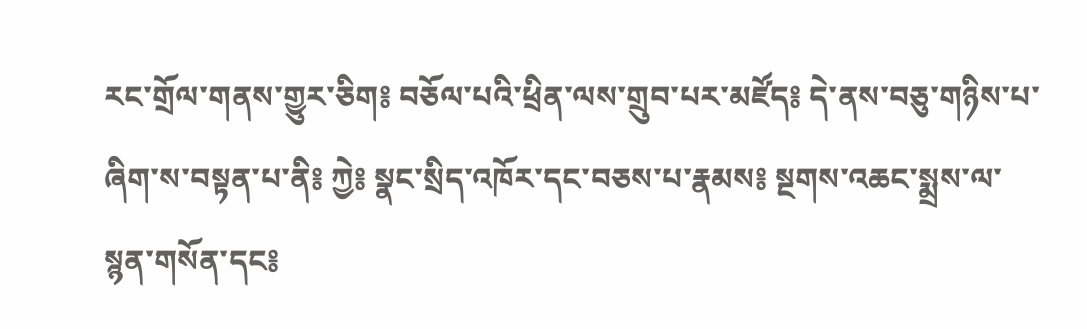རང་གྲོལ་གནས་གྱུར་ཅིག༔ བཅོལ་པའི་ཕྲིན་ལས་གྲུབ་པར་མཛོད༔ དེ་ནས་བཅུ་གཉིས་པ་ཞིག་ས་བསྟན་པ་ནི༔ ཀྱེ༔ སྣང་སྲིད་འཁོར་དང་བཅས་པ་རྣམས༔ སྔགས་འཆང་སྨྲས་ལ་སྙན་གསོན་དང༔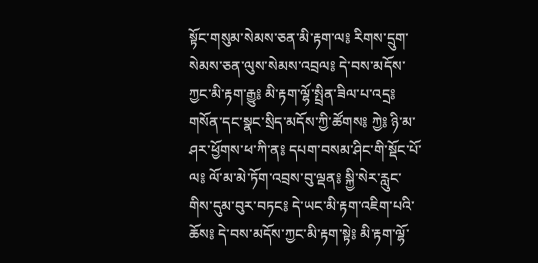སྟོང་གསུམ་སེམས་ཅན་མི་རྟག་ལ༔ རིགས་དྲུག་སེམས་ཅན་ལུས་སེམས་འབྲལ༔ དེ་བས་མདོས་ཀྱང་མི་རྟག་རྒྱུ༔ མི་རྟག་ལྷོ་སྤྲིན་ཟིལ་པ་འདྲ༔ གསོན་དང་སྣང་སྲིད་མདོས་ཀྱི་ཚོགས༔ ཀྱེ༔ ཉི་མ་ཤར་ཕྱོགས་ཕ་ཀི་ན༔ དཔག་བསམ་ཤིང་གི་སྡོང་པོ་ལ༔ ལོ་མ་མེ་ཏོག་འབྲས་བུ་ལྡན༔ སྐྱི་སེར་རླུང་གིས་དུམ་བུར་བཏང༔ དེ་ཡང་མི་རྟག་འཇིག་པའི་ཆོས༔ དེ་བས་མདོས་ཀྱང་མི་རྟག་སྟེ༔ མི་རྟག་ལྷོ་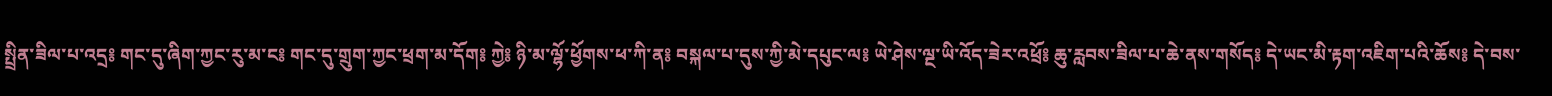སྤྲིན་ཟིལ་པ་འདྲ༔ གང་དུ་ཞིག་ཀྱང་རུ་མ་ང༔ གང་དུ་གྲུག་ཀྱང་ཕྲག་མ་དོག༔ ཀྱེ༔ ཉི་མ་ལྷོ་ཕྱོགས་ཕ་ཀི་ན༔ བསྐལ་པ་དུས་ཀྱི་མེ་དཔུང་ལ༔ ཡེ་ཤེས་ལྔ་ཡི་འོད་ཟེར་འཕྲོ༔ ཆུ་རླབས་ཟིལ་པ་ཆེ་ནས་གསོད༔ དེ་ཡང་མི་རྟག་འཇིག་པའི་ཆོས༔ དེ་བས་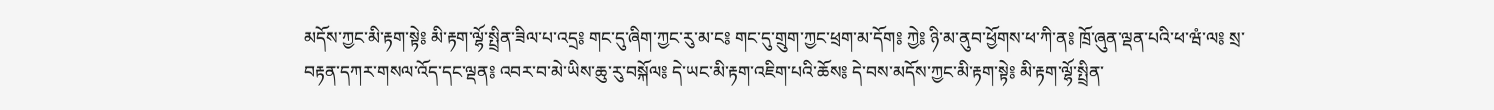མདོས་ཀྱང་མི་རྟག་སྟེ༔ མི་རྟག་ལྷོ་སྤྲིན་ཟིལ་པ་འདྲ༔ གང་དུ་ཞིག་ཀྱང་རུ་མ་ང༔ གང་དུ་གྲུག་ཀྱང་ཕྲག་མ་དོག༔ ཀྱེ༔ ཉི་མ་ནུབ་ཕྱོགས་ཕ་ཀི་ན༔ ཁྲོ་ཞུན་ལྡན་པའི་ཕ་ཝཾ་ལ༔ སྲ་བརྟན་དཀར་གསལ་འོད་དང་ལྡན༔ འབར་བ་མེ་ཡིས་ཆུ་རུ་བསྐོལ༔ དེ་ཡང་མི་རྟག་འཇིག་པའི་ཆོས༔ དེ་བས་མདོས་ཀྱང་མི་རྟག་སྟེ༔ མི་རྟག་ལྷོ་སྤྲིན་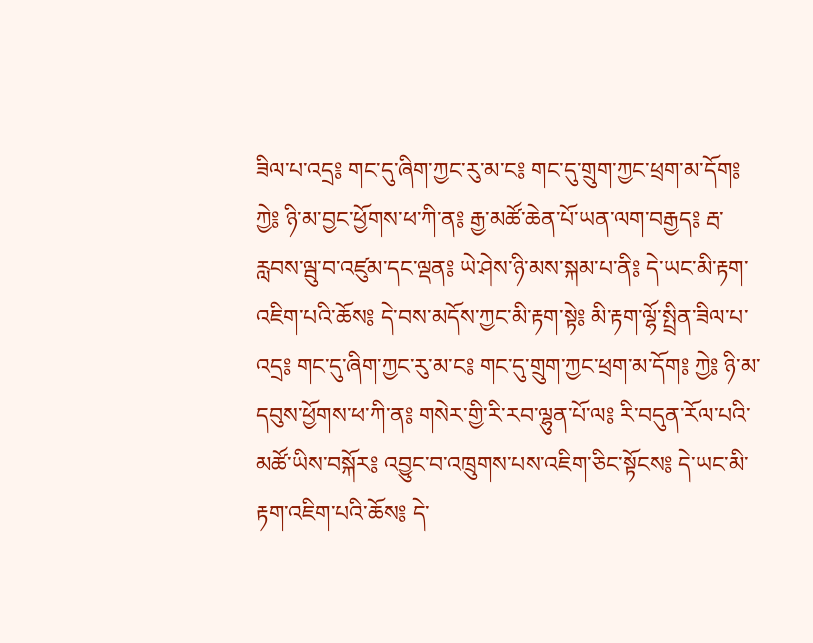ཟིལ་པ་འདྲ༔ གང་དུ་ཞིག་ཀྱང་རུ་མ་ང༔ གང་དུ་གྲུག་ཀྱང་ཕྲག་མ་དོག༔ ཀྱེ༔ ཉི་མ་བྱང་ཕྱོགས་ཕ་ཀི་ན༔ རྒྱ་མཚོ་ཆེན་པོ་ཡན་ལག་བརྒྱད༔ རྦ་རླབས་ལྦུ་བ་འཛུམ་དང་ལྡན༔ ཡེ་ཤེས་ཉི་མས་སྐམ་པ་ནི༔ དེ་ཡང་མི་རྟག་འཇིག་པའི་ཆོས༔ དེ་བས་མདོས་ཀྱང་མི་རྟག་སྟེ༔ མི་རྟག་ལྷོ་སྤྲིན་ཟིལ་པ་འདྲ༔ གང་དུ་ཞིག་ཀྱང་རུ་མ་ང༔ གང་དུ་གྲུག་ཀྱང་ཕྲག་མ་དོག༔ ཀྱེ༔ ཉི་མ་དབུས་ཕྱོགས་ཕ་ཀི་ན༔ གསེར་གྱི་རི་རབ་ལྷུན་པོ་ལ༔ རི་བདུན་རོལ་པའི་མཚོ་ཡིས་བསྐོར༔ འབྱུང་བ་འཁྲུགས་པས་འཇིག་ཅིང་སྟོངས༔ དེ་ཡང་མི་རྟག་འཇིག་པའི་ཆོས༔ དེ་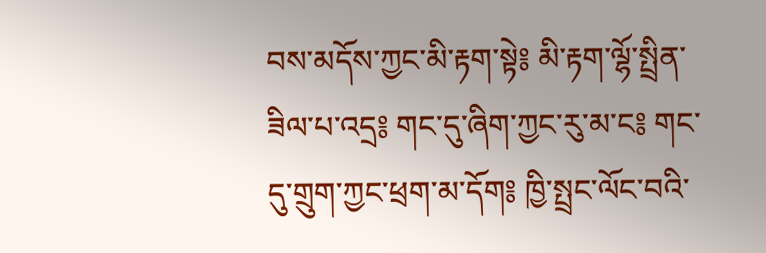བས་མདོས་ཀྱང་མི་རྟག་སྟེ༔ མི་རྟག་ལྷོ་སྤྲིན་ཟིལ་པ་འདྲ༔ གང་དུ་ཞིག་ཀྱང་རུ་མ་ང༔ གང་དུ་གྲུག་ཀྱང་ཕྲག་མ་དོག༔ ཁྱི་སྤྲང་ལོང་བའི་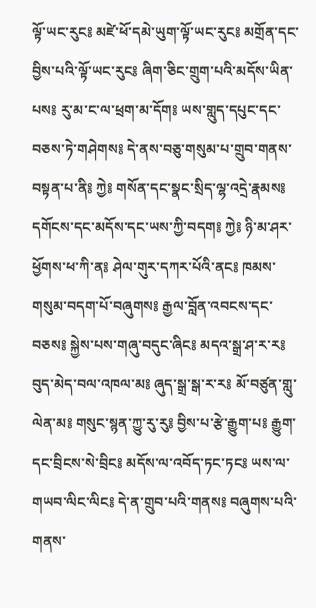ལྟོ་ཡང་རུང༔ མཛེ་ཕོ་དམེ་ཡུག་ལྟོ་ཡང་རུང༔ མགྲོན་དང་བྱིས་པའི་ལྟོ་ཡང་རུང༔ ཞིག་ཅིང་གྲུག་པའི་མདོས་ཡིན་པས༔ རུ་མ་ང་ལ་ཕྲག་མ་དོག༔ ཡས་གླུད་དཔུང་དང་བཅས་ཏེ་གཤེགས༔ དེ་ནས་བཅུ་གསུམ་པ་གྲུབ་གནས་བསྟན་པ་ནི༔ ཀྱེ༔ གསོན་དང་སྣང་སྲིད་ལྷ་འདྲེ་རྣམས༔ དགོངས་དང་མདོས་དང་ཡས་ཀྱི་བདག༔ ཀྱེ༔ ཉི་མ་ཤར་ཕྱོགས་ཕ་ཀི་ན༔ ཤེལ་གུར་དཀར་པོའི་ནང༔ ཁམས་གསུམ་བདག་པོ་བཞུགས༔ རྒྱལ་བློན་འབངས་དང་བཅས༔ སྐྱེས་པས་གཞུ་བདུང་ཞིང༔ མདའ་སྒྲ་ཤ་ར་ར༔ བུད་མེད་བལ་འཁལ་མ༔ ཞུད་སྒྲ་སྒ་ར་ར༔ མོ་བཙུན་གླུ་ལེན་མ༔ གསུང་སྙན་ཀྱུ་རུ་རུ༔ བྱིས་པ་རྩེ་རྒྱུག་པ༔ རྒྱུག་དང་བྲིངས་སེ་བྲིང༔ མདོས་ལ་འབོད་ཏང་ཏང༔ ཡས་ལ་གཡབ་ལིང་ལིང༔ དེ་ན་གྲུབ་པའི་གནས༔ བཞུགས་པའི་གནས་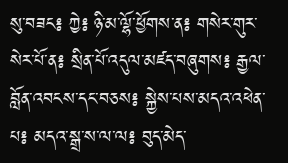སུ་བཟང༔ ཀྱེ༔ ཉི་མ་ལྷོ་ཕྱོགས་ན༔ གསེར་གུར་སེར་པོ་ན༔ སྲིན་པོ་འདུལ་མཛད་བཞུགས༔ རྒྱལ་བློན་འབངས་དང་བཅས༔ སྐྱེས་པས་མདའ་འཕེན་པ༔ མདའ་སྒྲ་ས་ལ་ལ༔ བུད་མེད་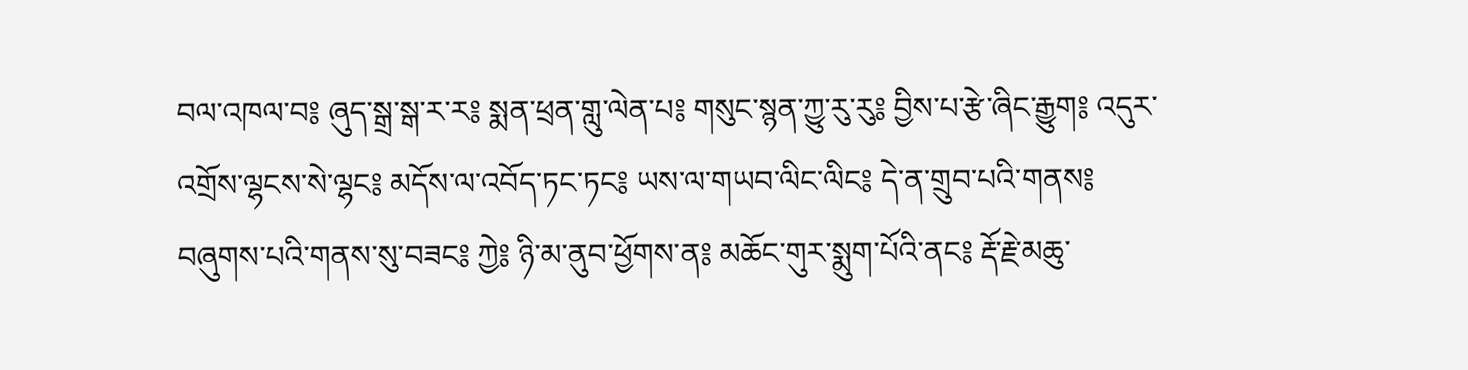བལ་འཁལ་བ༔ ཞུད་སྒྲ་སྒ་ར་ར༔ སྨན་ཕྲན་གླུ་ལེན་པ༔ གསུང་སྙན་ཀྱུ་རུ་རུ༔ བྱིས་པ་རྩེ་ཞིང་རྒྱུག༔ འདུར་འགྲོས་ལྷངས་སེ་ལྷང༔ མདོས་ལ་འབོད་ཏང་ཏང༔ ཡས་ལ་གཡབ་ལིང་ལིང༔ དེ་ན་གྲུབ་པའི་གནས༔ བཞུགས་པའི་གནས་སུ་བཟང༔ ཀྱེ༔ ཉི་མ་ནུབ་ཕྱོགས་ན༔ མཆོང་གུར་སྨུག་པོའི་ནང༔ རྡོ་རྗེ་མཆུ་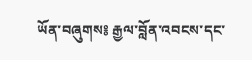ཡོན་བཞུགས༔ རྒྱལ་བློན་འབངས་དང་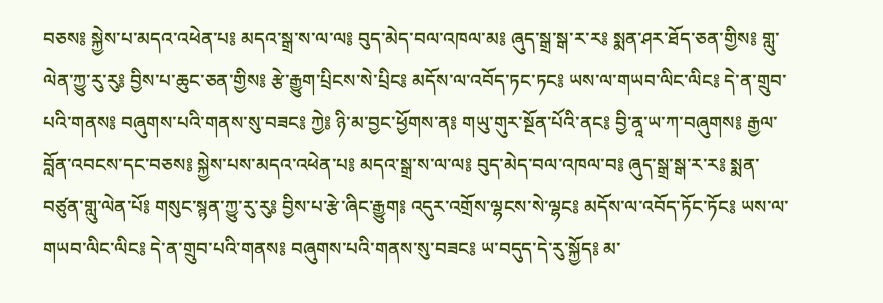བཅས༔ སྐྱེས་པ་མདའ་འཕེན་པ༔ མདའ་སྒྲ་ས་ལ་ལ༔ བུད་མེད་བལ་འཁལ་མ༔ ཞུད་སྒྲ་སྒ་ར་ར༔ སྨན་ཤར་ཐོད་ཅན་གྱིས༔ གླུ་ལེན་ཀྱུ་རུ་རུ༔ བྱིས་པ་ཆུང་ཅན་གྱིས༔ རྩེ་རྒྱུག་པྲིངས་སེ་པྲིང༔ མདོས་ལ་འབོད་ཏང་ཏང༔ ཡས་ལ་གཡབ་ལིང་ལིང༔ དེ་ན་གྲུབ་པའི་གནས༔ བཞུགས་པའི་གནས་སུ་བཟང༔ ཀྱེ༔ ཉི་མ་བྱང་ཕྱོགས་ན༔ གཡུ་གུར་སྔོན་པོའི་ནང༔ བྱི་ནཱ་ཡ་ཀ་བཞུགས༔ རྒྱལ་བློན་འབངས་དང་བཅས༔ སྐྱེས་པས་མདའ་འཕེན་པ༔ མདའ་སྒྲ་ས་ལ་ལ༔ བུད་མེད་བལ་འཁལ་བ༔ ཞུད་སྒྲ་སྒ་ར་ར༔ སྨན་བཙུན་གླུ་ལེན་པོ༔ གསུང་སྙན་ཀྱུ་རུ་རུ༔ བྱིས་པ་རྩེ་ཞིང་རྒྱུག༔ འདུར་འགྲོས་ལྷངས་སེ་ལྷང༔ མདོས་ལ་འབོད་ཏོང་ཏོང༔ ཡས་ལ་གཡབ་ལིང་ལིང༔ དེ་ན་གྲུབ་པའི་གནས༔ བཞུགས་པའི་གནས་སུ་བཟང༔ ཡ་བདུད་དེ་རུ་སྐྱོད༔ མ་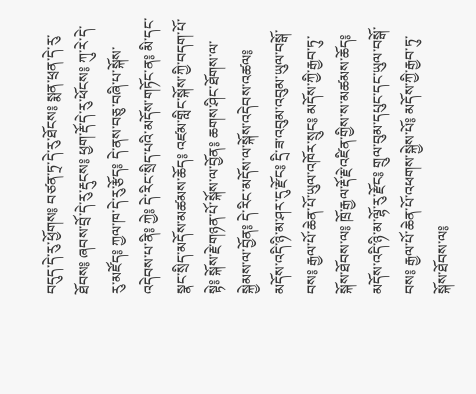བདུད་དེ་རུ་ཕྱོགས༔ བཙན་ཏྲ་དེ་རུ་ཐོངས༔ སྨན་ཕྲན་དེ་རུ་ཐོབས༔ ཞབས་བྲོ་དེ་རུ་རྡུངས༔ ཕྱག་རྡོ་དེ་རུ་ཕོངས༔ ཀུ་རེ་དེ་རུ་མཛོད༔ ཀྱལ་ཁ་དེ་རུ་རྩོད༔ དེ་ནས་བཅུ་བཞི་པ་སྐོས་འདེབས་པ་ནི༔ ཀྱེ༔ དེ་རིང་སྲིད་པའི་མདོས་གཏོང་ན༔ མི་དང་སྣང་སྲིད་མདོས་མཚམས་ཆོད༔ འཛམ་གླིང་སྐོས་ཀྱི་བདག་པོ་སྟེ༔ སྐོས་རྗེ་གཉན་པོ་སྐོས་ལ་བྱོན༔ ཆགས་ཤིང་ཐོགས་ལ་སྐྱེམས་ལ་བྱོན༔ དེ་རིང་མདོས་ལ་སྐོས་འདེབས་འཚལ༔ མདོས་འདི་ཉི་མ་ཤར་དུ་རྫོང༔ དྲི་ཟ་འབུམ་འབུམ་ཡུལ་བསྒོ་བས༔ རྒྱལ་པོ་ཆེན་པོ་ཡུལ་འཁོར་སྲུང༔ མདོས་ཀྱི་རྒྱབ་ཏུ་སྐོས་ཐོབས་ལ༔ ཁྲོ་རྒྱལ་རྡོ་རྗེ་འཛིན་གྱིས་ས་མཚམས་ཆོད༔ མདོས་འདི་ཉི་མ་ལྷོ་རུ་རྫོང༔ གྲུལ་བུམ་དཔུང་དང་ཡུལ་བསྒོ་བས༔ རྒྱལ་པོ་ཆེན་པོ་འཕགས་སྐྱེས་པོ༔ མདོས་ཀྱི་རྒྱབ་ཏུ་སྐོས་ཐོབས་ལ༔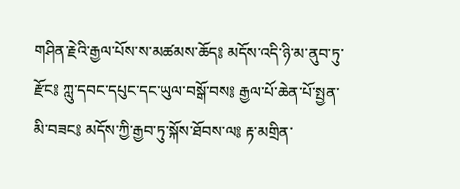གཤིན་རྗེའི་རྒྱལ་པོས་ས་མཚམས་ཆོད༔ མདོས་འདི་ཉི་མ་ནུབ་ཏུ་རྫོང༔ ཀླུ་དབང་དཔུང་དང་ཡུལ་བསྒོ་བས༔ རྒྱལ་པོ་ཆེན་པོ་སྤྱན་མི་བཟང༔ མདོས་ཀྱི་རྒྱབ་ཏུ་སྐོས་ཐོབས་ལ༔ རྟ་མགྲིན་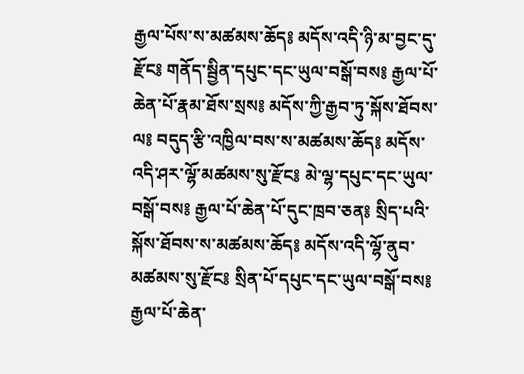རྒྱལ་པོས་ས་མཚམས་ཆོད༔ མདོས་འདི་ཉི་མ་བྱང་དུ་རྫོང༔ གནོད་སྦྱིན་དཔུང་དང་ཡུལ་བསྒོ་བས༔ རྒྱལ་པོ་ཆེན་པོ་རྣམ་ཐོས་སྲས༔ མདོས་ཀྱི་རྒྱབ་ཏུ་སྐོས་ཐོབས་ལ༔ བདུད་རྩི་འཁྱིལ་བས་ས་མཚམས་ཆོད༔ མདོས་འདི་ཤར་ལྷོ་མཚམས་སུ་རྫོང༔ མེ་ལྷ་དཔུང་དང་ཡུལ་བསྒོ་བས༔ རྒྱལ་པོ་ཆེན་པོ་དུང་ཁྲབ་ཅན༔ སྲིད་པའི་སྐོས་ཐོབས་ས་མཚམས་ཆོད༔ མདོས་འདི་ལྷོ་ནུབ་མཚམས་སུ་རྫོང༔ སྲིན་པོ་དཔུང་དང་ཡུལ་བསྒོ་བས༔ རྒྱལ་པོ་ཆེན་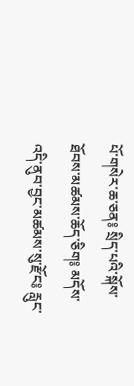པོ་གསེར་ཆ་ཅན༔ སྲིད་པའི་སྐོས་ཐོབས་མཚམས་ཆོད་ཅིག༔ མདོས་འདི་ནུབ་བྱང་མཚམས་སུ་རྫོང༔ རླུང་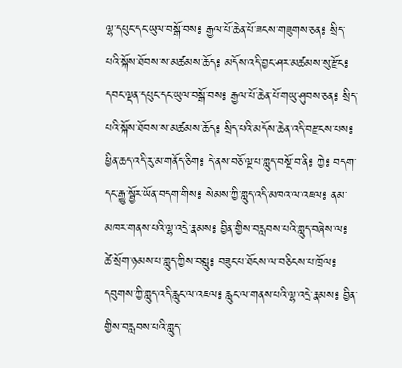ལྷ་དཔུང་དང་ཡུལ་བསྒོ་བས༔ རྒྱལ་པོ་ཆེན་པོ་ཟངས་གཟུགས་ཅན༔ སྲིད་པའི་སྐོས་ཐོབས་ས་མཚམས་ཆོད༔ མདོས་འདི་བྱང་ཤར་མཚམས་སུ་རྫོང༔ དབང་ལྡན་དཔུང་དང་ཡུལ་བསྒོ་བས༔ རྒྱལ་པོ་ཆེན་པོ་གཡུ་ཤུབས་ཅན༔ སྲིད་པའི་སྐོས་ཐོབས་ས་མཚམས་ཆོད༔ སྲིད་པའི་མདོས་ཆེན་འདི་བརྫངས་པས༔ ཕྱིན་ཆད་འདི་རུ་མ་གནོད་ཅིག༔ དེ་ནས་བཅོ་ལྔ་པ་གླུད་བསྔོ་བ་ནི༔ ཀྱེ༔ བདག་དང་རྒྱུ་སྦྱོར་ཡོན་བདག་གིས༔ སེམས་ཀྱི་གླུད་འདི་མཁའ་ལ་འཇལ༔ ནམ་མཁར་གནས་པའི་ལྷ་འདྲེ་རྣམས༔ བྱིན་གྱིས་བརླབས་པའི་གླུད་བཞེས་ལ༔ ཚེ་སྲོག་ཉམས་པ་གླུད་ཀྱིས་བསླུ༔ བཟུང་པ་ཐོངས་ལ་བཅིངས་པ་ཁྲོལ༔ དབུགས་ཀྱི་གླུད་འདི་རླུང་ལ་འཇལ༔ རླུང་ལ་གནས་པའི་ལྷ་འདྲེ་རྣམས༔ བྱིན་གྱིས་བརླབས་པའི་གླུད་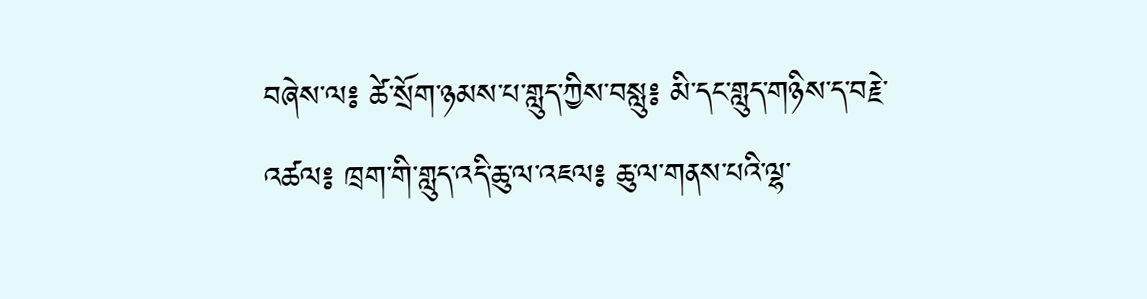བཞེས་ལ༔ ཚེ་སྲོག་ཉམས་པ་གླུད་ཀྱིས་བསླུ༔ མི་དང་གླུད་གཉིས་ད་བརྗེ་འཚལ༔ ཁྲག་གི་གླུད་འདི་ཆུ་ལ་འཇལ༔ ཆུ་ལ་གནས་པའི་ལྷ་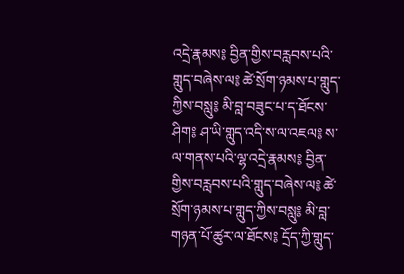འདྲེ་རྣམས༔ བྱིན་གྱིས་བརླབས་པའི་གླུད་བཞེས་ལ༔ ཚེ་སྲོག་ཉམས་པ་གླུད་ཀྱིས་བསླུ༔ མི་བླ་བཟུང་པ་ད་ཐོངས་ཤིག༔ ཤ་ཡི་གླུད་འདི་ས་ལ་འཇལ༔ ས་ལ་གནས་པའི་ལྷ་འདྲེ་རྣམས༔ བྱིན་གྱིས་བརླབས་པའི་གླུད་བཞེས་ལ༔ ཚེ་སྲོག་ཉམས་པ་གླུད་ཀྱིས་བསླུ༔ མི་བླ་གཉན་པོ་ཚུར་ལ་ཐོངས༔ དྲོད་ཀྱི་གླུད་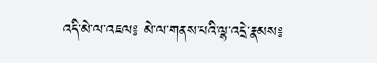འདི་མེ་ལ་འཇལ༔ མེ་ལ་གནས་པའི་ལྷ་འདྲེ་རྣམས༔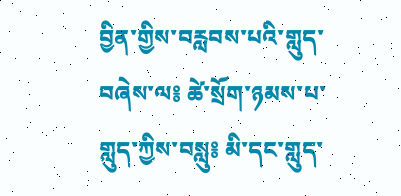བྱིན་གྱིས་བརླབས་པའི་གླུད་བཞེས་ལ༔ ཚེ་སྲོག་ཉམས་པ་གླུད་ཀྱིས་བསླུ༔ མི་དང་གླུད་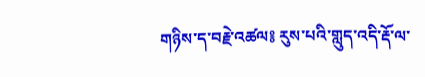གཉིས་ད་བརྗེ་འཚལ༔ རུས་པའི་གླུད་འདི་རྡོ་ལ་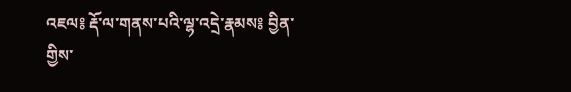འཇལ༔ རྡོ་ལ་གནས་པའི་ལྷ་འདྲེ་རྣམས༔ བྱིན་གྱིས་